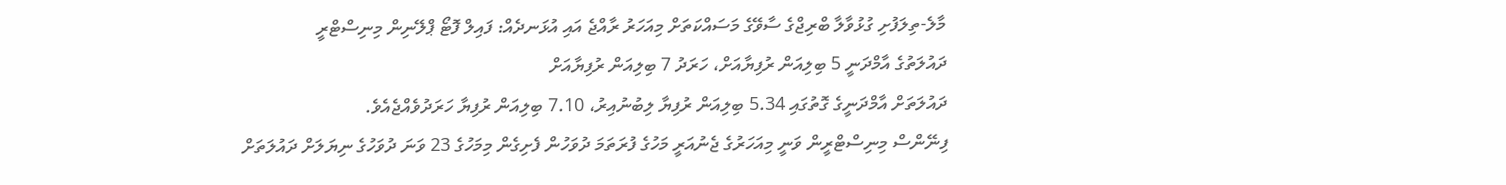މާލެ-ތިލަފުށި ގުޅުވާލާ ބްރިޖްގެ ސާވޭގެ މަސައްކަތަށް މިއަހަރު ރާއްޖެ އައި އުޅަނދެއް: ފައިލް ފޮޓޯ ޕްލޭނިން މިނިސްޓްރީ
ދައުލަތުގެ އާމްދަނީ 5 ބިލިއަން ރުފިޔާއަށް، ހަރަދު 7 ބިލިއަން ރުފިޔާއަށް
ދައުލަތަށް އާމްދަނީގެ ގޮތުގައި 5.34 ބިލިއަން ރުފިޔާ ލިބުނުއިރު، 7.10 ބިލިއަން ރުފިޔާ ހަރަދުވެއްޖެއެވެ.
ފިނޭންސް މިނިސްޓްރީން ވަނީ މިއަހަރުގެ ޖެނުއަރީ މަހުގެ ފުރަތަމަ ދުވަހުން ފެށިގެން މިމަހުގެ 23 ވަނަ ދުވަހުގެ ނިޔަލަށް ދައުލަތަށް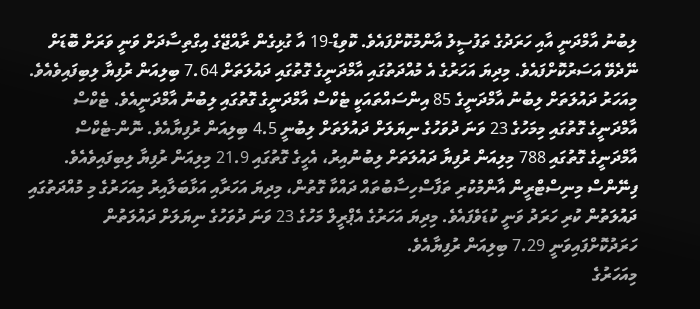ލިބުނު އާމްދަނީ އާއި ހަރަދުގެ ތަފުސީލު އާންމުކޮށްފައެވެ. ކޮވިޑް-19 އާ ގުޅިގެން ރާއްޖޭގެ އިގްތިސާދަށް ވަނީ ވަރަށް ބޮޑަށް ނޭދެވޭ އަސަރުކޮށްފައެވެ. މިދިޔަ އަހަރުގެ އެ މުއްދަތުގައި އާމްދަނީގެ ގޮތުގައި ދައުލަތަށް 7.64 ބިލިއަން ރުފިޔާ ލިބިފައިވެއެވެ.
މިއަހަރު ދައުލަތަށް ލިބުނު އާމްދަނީގެ 85 އިންސައްތައަކީ ޓެކްސް އާމްދަނީގެ ގޮތުގައި ލިބުނު އާމްދަނީއެވެ. ޓެކްސް އާމްދަނީގެ ގޮތުގައި މިމަހުގެ 23 ވަނަ ދުވަހުގެ ނިޔަލަށް ދައުލަތަށް ލިބުނީ 4.5 ބިލިއަން ރުފިޔާއެވެ. ނޮން-ޓެކްސް އާމްދަނީގެ ގޮތުގައި 788 މިލިއަން ރުފިޔާ ދައުލަތަށް ލިބުނުއިރު، އެހީގެ ގޮތުގައި 21.9 މިލިއަން ރުފިޔާ ލިބިފައިވެއެވެ.
ފިނޭންސް މިނިސްޓްރީން އާންމުކުރި ތަފާސްހިސާބުތައް ދައްކާ ގޮތުން، މިދިޔަ އަހަރާއި އަޅާބަލާއިރު މިއަހަރުގެ މި މުއްދަތުގައި ދައުލަތުން ކުރި ހަރަދު ވަނީ ކުޑަވެފައެވެ. މިދިޔަ އަހަރުގެ އެޕްރީލް މަހުގެ 23 ވަނަ ދުވަހުގެ ނިޔަލަށް ދައުލަތުން ހަރަދުކޮށްފައިވަނީ 7.29 ބިލިއަން ރުފިޔާއެވެ.
މިއަހަރުގެ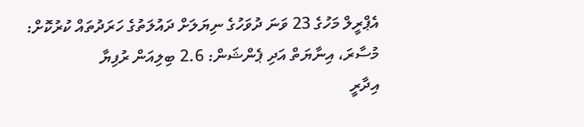އެޕްރީލް މަހުގެ 23 ވަނަ ދުވަހުގެ ނިޔަލަށް ދައުލަތުގެ ހަރަދުތައް ކުރުކޮށް:
މުސާރަ، އިނާޔަތް އަދި ޕެންޝަން: 2.6 ބިލިއަން ރުފިޔާ
އިދާރީ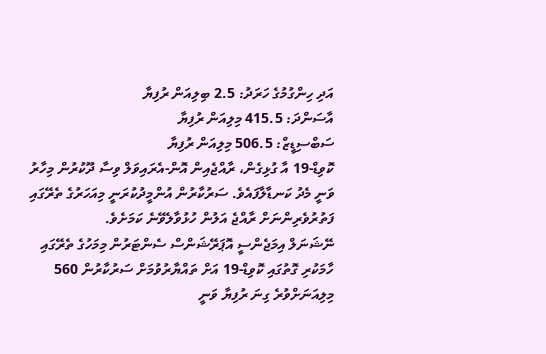އަދި ހިންގުމުގެ ހަރަދު: 2.5 ބިލިއަން ރުފިޔާ
އާސަންދަ: 415.5 މިލިއަން ރުފިޔާ
ސަބްސިޑީޒް: 506.5 މިލިއަން ރުފިޔާ
ކޮވިޑް-19 އާ ގުޅިގެން، ރާއްޖެއިން އޮން-އެރައިވަލް ވިސާ ދޫކުރުން މިހާރު ވަނީ މެދު ކަނޑާލާފައެވެ. ސަރުކާރުން އުންމީދުކުރަނީ މިއަހަރުގެ ތެރޭގައި ފަތުރުވެރިންނަށް ރާއްޖެ އަލުން ހުޅުވާލެވޭނެ ކަމަށެވެ.
ނޭޝަނަލް އިމަޖެންސީ އޮޕަރޭޝަންސް ސެންޓަރުން މިމަހުގެ ތެރޭގައި ހާމަކުރި ގޮތުގައި ކޮވިޑް-19 އަށް ތައްޔާރުވުމަށް ސަރުކާރުން 560 މިލިއަނަށްވުރެ ގިނަ ރުފިޔާ ވަނީ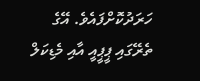ހަރަދުކޮށްފައެވެ. އޭގެ ތެރޭގައި ޕީޕީއީ އާއި މެޑިކަލް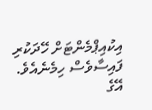އިކުއިޕްމެންޓަށް ހޭދަކުރި ފައިސާވެސް ހިމެނެއެވެ. އޭގެ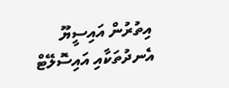އިތުރުން އައިސީޔޫ އެނދުތަކާއި އައިސޮލޭޓް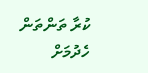ކުރާ ތަންތަން ހެދުމަށް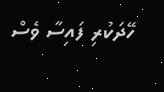ހޭދަކުރި ފައިސާ ވެސް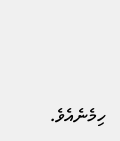ހިމެނެއެވެ.